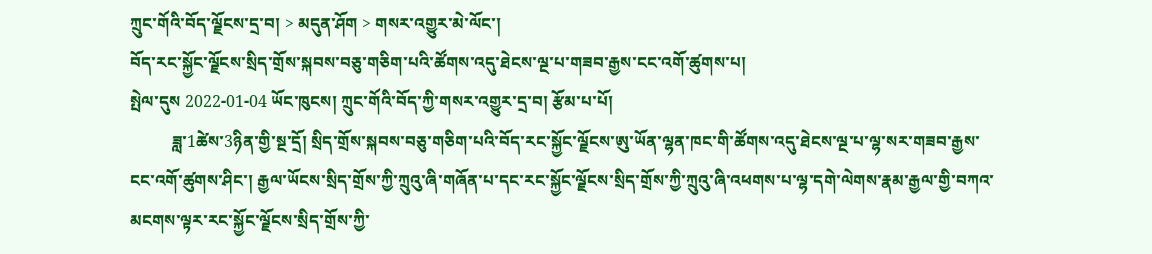ཀྲུང་གོའི་བོད་ལྗོངས་དྲ་བ། > མདུན་ཤོག > གསར་འགྱུར་མེ་ལོང་།
བོད་རང་སྐྱོང་ལྗོངས་སྲིད་གྲོས་སྐབས་བཅུ་གཅིག་པའི་ཚོགས་འདུ་ཐེངས་ལྔ་པ་གཟབ་རྒྱས་ངང་འགོ་ཚུགས་པ།
སྤེལ་དུས 2022-01-04 ཡོང་ཁུངས། ཀྲུང་གོའི་བོད་ཀྱི་གསར་འགྱུར་དྲ་བ། རྩོམ་པ་པོ།
          ཟླ་1ཚེས་3ཉིན་གྱི་སྔ་དྲོ། སྲིད་གྲོས་སྐབས་བཅུ་གཅིག་པའི་བོད་རང་སྐྱོང་ལྗོངས་ཨུ་ཡོན་ལྷན་ཁང་གི་ཚོགས་འདུ་ཐེངས་ལྔ་པ་ལྷ་སར་གཟབ་རྒྱས་ངང་འགོ་ཚུགས་ཤིང་། རྒྱལ་ཡོངས་སྲིད་གྲོས་ཀྱི་ཀྲུའུ་ཞི་གཞོན་པ་དང་རང་སྐྱོང་ལྗོངས་སྲིད་གྲོས་ཀྱི་ཀྲུའུ་ཞི་འཕགས་པ་ལྷ་དགེ་ལེགས་རྣམ་རྒྱལ་གྱི་བཀའ་མངགས་ལྟར་རང་སྐྱོང་ལྗོངས་སྲིད་གྲོས་ཀྱི་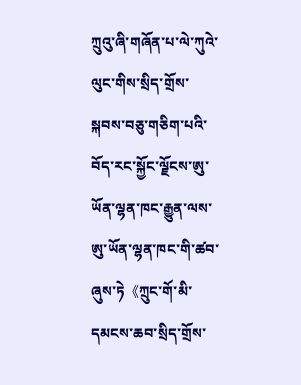ཀྲུའུ་ཞི་གཞོན་པ་ལེ་ཀུའེ་ལུང་གིས་སྲིད་གྲོས་སྐབས་བཅུ་གཅིག་པའི་བོད་རང་སྐྱོང་ལྗོངས་ཨུ་ཡོན་ལྷན་ཁང་རྒྱུན་ལས་ཨུ་ཡོན་ལྷན་ཁང་གི་ཚབ་ཞུས་ཏེ《ཀྲུང་གོ་མི་དམངས་ཆབ་སྲིད་གྲོས་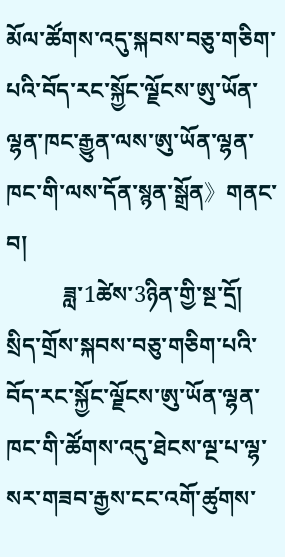མོལ་ཚོགས་འདུ་སྐབས་བཅུ་གཅིག་པའི་བོད་རང་སྐྱོང་ལྗོངས་ཨུ་ཡོན་ལྷན་ཁང་རྒྱུན་ལས་ཨུ་ཡོན་ལྷན་ཁང་གི་ལས་དོན་སྙན་སྒྲོན》གནང་བ།
          ཟླ་1ཚེས་3ཉིན་གྱི་སྔ་དྲོ། སྲིད་གྲོས་སྐབས་བཅུ་གཅིག་པའི་བོད་རང་སྐྱོང་ལྗོངས་ཨུ་ཡོན་ལྷན་ཁང་གི་ཚོགས་འདུ་ཐེངས་ལྔ་པ་ལྷ་སར་གཟབ་རྒྱས་ངང་འགོ་ཚུགས་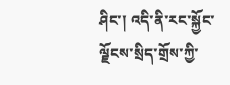ཤིང་། འདི་ནི་རང་སྐྱོང་ལྗོངས་སྲིད་གྲོས་ཀྱི་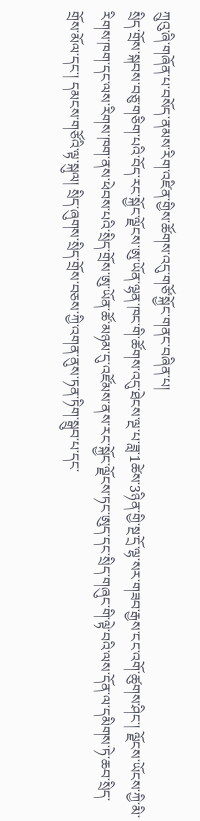ཀྲུའུ་ཞི་གཞོན་པ་བསོད་ནམས་རིག་འཛིན་གྱིས་ཚོགས་འདུ་གཙོ་སྐྱོང་གནང་བཞིན་པ།
སྲིད་གྲོས་སྐབས་བཅུ་གཅིག་པའི་བོད་རང་སྐྱོང་ལྗོངས་ཨུ་ཡོན་ལྷན་ཁང་གི་ཚོགས་འདུ་ཐེངས་ལྔ་པ་ཟླ་1ཚེས་3ཉིན་གྱི་སྔ་དྲོ་ལྷ་སར་གཟབ་རྒྱས་ངང་འགོ་ཚུགས་ཤིང་། ལྗོངས་ཡོངས་ཀྱི་མི་རིགས་ཁག་དང་ལས་རིགས་ཁག་ནས་ཕེབས་པའི་སྲིད་གྲོས་ཨུ་ཡོན་ཚོ་མཉམ་དུ་འཛོམས་ནས་རང་སྐྱོང་ལྗོངས་ཏང་ཨུད་དང་སྲིད་གཞུང་གི་ལྟེ་བའི་ལས་དོན་ལ་དམིགས་ཏེ་ཆབ་སྲིད་གྲོས་མོལ་དང་། དམངས་གཙོའི་ལྟ་སྐུལ། སྲིད་ཞུགས་སྲིད་གྲོས་བཅས་ཀྱི་འགན་ནུས་ཏན་ཏིག་སྒྲུབ་པ་དང་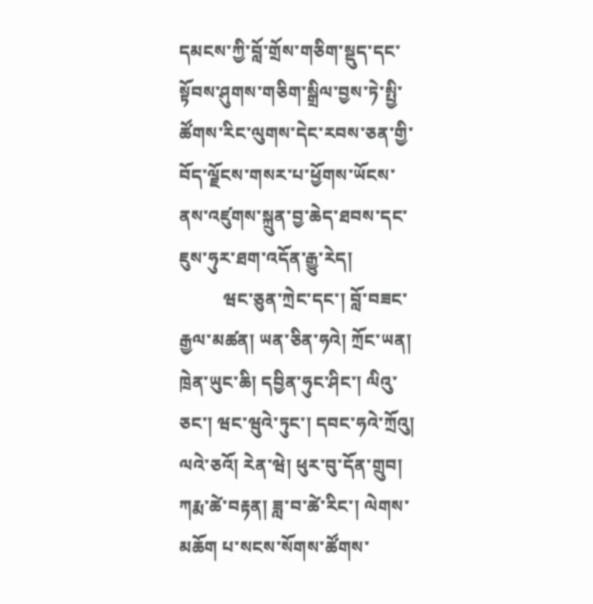དམངས་ཀྱི་བློ་གྲོས་གཅིག་སྡུད་དང་སྟོབས་ཤུགས་གཅིག་སྒྲིལ་བྱས་ཏེ་སྤྱི་ཚོགས་རིང་ལུགས་དེང་རབས་ཅན་གྱི་བོད་ལྗོངས་གསར་པ་ཕྱོགས་ཡོངས་ནས་འཛུགས་སྐྲུན་བྱ་ཆེད་ཐབས་དང་ཇུས་ཧུར་ཐག་འདོན་རྒྱུ་རེད།
          ཝང་ཅུན་ཀྲེང་དང་། བློ་བཟང་རྒྱལ་མཚན། ཡན་ཅིན་ཧའེ། ཀྲོང་ཡན། ཁྲེན་ཡུང་ཆི། དབྱིན་ཧུང་ཤིང་། ལིའུ་ཅང་། ཝང་ཝུའེ་ཏུང་། དབང་ཧའེ་ཀྲོའུ། ལའེ་ཅའོ། རེན་ཝེ། ཕུར་བུ་དོན་གྲུབ། ཀརྨ་ཚེ་བརྟན། ཟླ་བ་ཚེ་རིང་། ལེགས་མཆོག པ་སངས་སོགས་ཚོགས་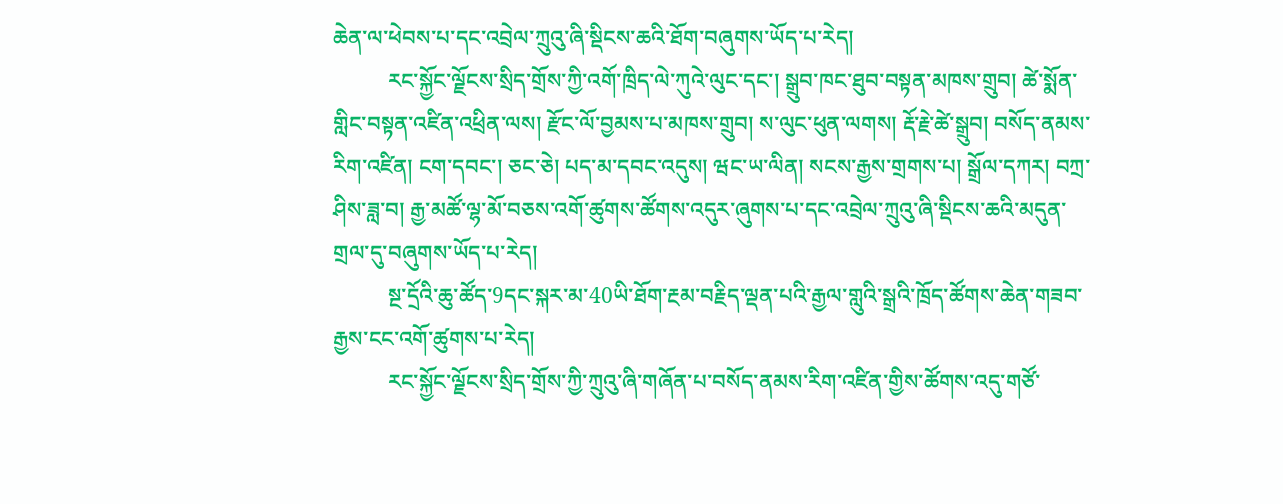ཆེན་ལ་ཕེབས་པ་དང་འབྲེལ་ཀྲུའུ་ཞི་སྡིངས་ཆའི་ཐོག་བཞུགས་ཡོད་པ་རེད།
          རང་སྐྱོང་ལྗོངས་སྲིད་གྲོས་ཀྱི་འགོ་ཁྲིད་ལེ་ཀུའེ་ལུང་དང་། སྒྲུབ་ཁང་ཐུབ་བསྟན་མཁས་གྲུབ། ཚེ་སྨོན་གླིང་བསྟན་འཛིན་འཕྲིན་ལས། རྫོང་ལོ་བྱམས་པ་མཁས་གྲུབ། ས་ལུང་ཕུན་ལགས། རྡོ་རྗེ་ཚེ་སྒྲུབ། བསོད་ནམས་རིག་འཛིན། ངག་དབང་། ཅང་ཅེ། པད་མ་དབང་འདུས། ཝང་ཡ་ལིན། སངས་རྒྱས་གྲགས་པ། སྒྲོལ་དཀར། བཀྲ་ཤིས་ཟླ་བ། རྒྱ་མཚོ་ལྷ་མོ་བཅས་འགོ་ཚུགས་ཚོགས་འདུར་ཞུགས་པ་དང་འབྲེལ་ཀྲུའུ་ཞི་སྡིངས་ཆའི་མདུན་གྲལ་དུ་བཞུགས་ཡོད་པ་རེད།
          སྔ་དྲོའི་ཆུ་ཚོད་9དང་སྐར་མ་40ཡི་ཐོག་རྔམ་བརྗིད་ལྡན་པའི་རྒྱལ་གླུའི་སྒྲའི་ཁྲོད་ཚོགས་ཆེན་གཟབ་རྒྱས་ངང་འགོ་ཚུགས་པ་རེད།
          རང་སྐྱོང་ལྗོངས་སྲིད་གྲོས་ཀྱི་ཀྲུའུ་ཞི་གཞོན་པ་བསོད་ནམས་རིག་འཛིན་གྱིས་ཚོགས་འདུ་གཙོ་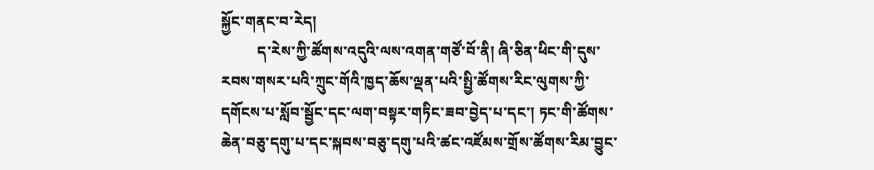སྐྱོང་གནང་བ་རེད།
          ད་རེས་ཀྱི་ཚོགས་འདུའི་ལས་འགན་གཙོ་བོ་ནི། ཞི་ཅིན་ཕིང་གི་དུས་རབས་གསར་པའི་ཀྲུང་གོའི་ཁྱད་ཆོས་ལྡན་པའི་སྤྱི་ཚོགས་རིང་ལུགས་ཀྱི་དགོངས་པ་སློབ་སྦྱོང་དང་ལག་བསྟར་གཏིང་ཟབ་བྱེད་པ་དང་། ཏང་གི་ཚོགས་ཆེན་བཅུ་དགུ་པ་དང་སྐབས་བཅུ་དགུ་པའི་ཚང་འཛོམས་གྲོས་ཚོགས་རིམ་བྱུང་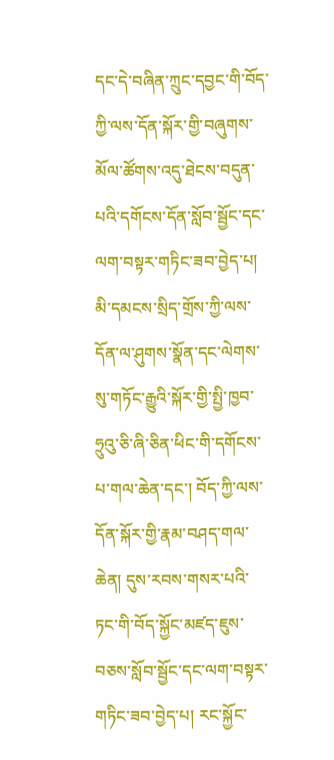དང་དེ་བཞིན་ཀྲུང་དབྱང་གི་བོད་ཀྱི་ལས་དོན་སྐོར་གྱི་བཞུགས་མོལ་ཚོགས་འདུ་ཐེངས་བདུན་པའི་དགོངས་དོན་སློབ་སྦྱོང་དང་ལག་བསྟར་གཏིང་ཟབ་བྱེད་པ། མི་དམངས་སྲིད་གྲོས་ཀྱི་ལས་དོན་ལ་ཤུགས་སྣོན་དང་ལེགས་སུ་གཏོང་རྒྱུའི་སྐོར་གྱི་སྤྱི་ཁྱབ་ཧྲུའུ་ཅི་ཞི་ཅིན་ཕིང་གི་དགོངས་པ་གལ་ཆེན་དང་། བོད་ཀྱི་ལས་དོན་སྐོར་གྱི་རྣམ་བཤད་གལ་ཆེན། དུས་རབས་གསར་པའི་ཏང་གི་བོད་སྐྱོང་མཛད་ཇུས་བཅས་སློབ་སྦྱོང་དང་ལག་བསྟར་གཏིང་ཟབ་བྱེད་པ། རང་སྐྱོང་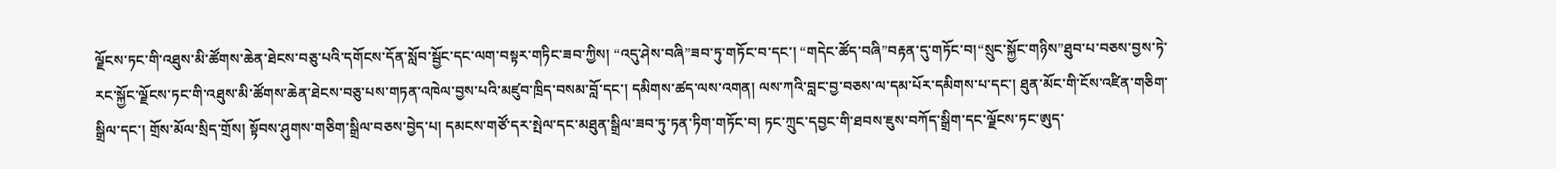ལྗོངས་ཏང་གི་འཐུས་མི་ཚོགས་ཆེན་ཐེངས་བཅུ་པའི་དགོངས་དོན་སློབ་སྦྱོང་དང་ལག་བསྟར་གཏིང་ཟབ་ཀྱིས། “འདུ་ཤེས་བཞི”ཟབ་ཏུ་གཏོང་བ་དང་། “གདེང་ཚོད་བཞི”བརྟན་དུ་གཏོང་བ།“སྲུང་སྐྱོང་གཉིས”ཐུབ་པ་བཅས་བྱས་ཏེ་རང་སྐྱོང་ལྗོངས་ཏང་གི་འཐུས་མི་ཚོགས་ཆེན་ཐེངས་བཅུ་པས་གཏན་འཁེལ་བྱས་པའི་མཛུབ་ཁྲིད་བསམ་བློ་དང་། དམིགས་ཚད་ལས་འགན། ལས་ཀའི་བླང་བྱ་བཅས་ལ་དམ་པོར་དམིགས་པ་དང་། ཐུན་མོང་གི་ངོས་འཛིན་གཅིག་སྒྲིལ་དང་། གྲོས་མོལ་སྲིད་གྲོས། སྟོབས་ཤུགས་གཅིག་སྒྲིལ་བཅས་བྱེད་པ། དམངས་གཙོ་དར་སྤེལ་དང་མཐུན་སྒྲིལ་ཟབ་ཏུ་ཏན་ཏིག་གཏོང་བ། ཏང་ཀྲུང་དབྱང་གི་ཐབས་ཇུས་བཀོད་སྒྲིག་དང་ལྗོངས་ཏང་ཨུད་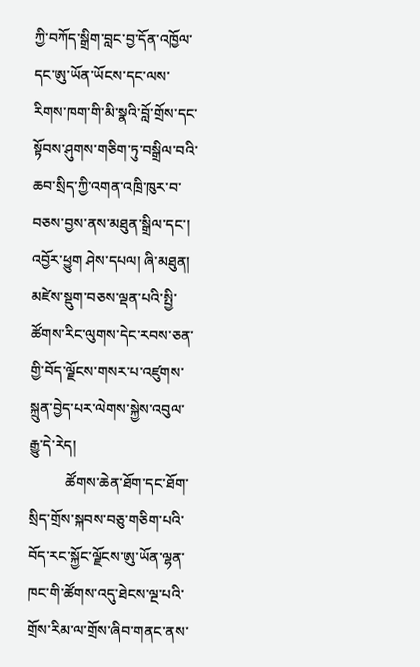ཀྱི་བཀོད་སྒྲིག་བླང་བྱ་དོན་འཁྱོལ་དང་ཨུ་ཡོན་ཡོངས་དང་ལས་རིགས་ཁག་གི་མི་སྣའི་བློ་གྲོས་དང་སྟོབས་ཤུགས་གཅིག་ཏུ་བསྒྲིལ་བའི་ཆབ་སྲིད་ཀྱི་འགན་འཁྲི་ཁུར་བ་བཅས་བྱས་ནས་མཐུན་སྒྲིལ་དང་། འབྱོར་ཕྱུག ཤེས་དཔལ། ཞི་མཐུན། མཛེས་སྡུག་བཅས་ལྡན་པའི་སྤྱི་ཚོགས་རིང་ལུགས་དེང་རབས་ཅན་གྱི་བོད་ལྗོངས་གསར་པ་འཛུགས་སྐྲུན་བྱེད་པར་ལེགས་སྐྱེས་འབུལ་རྒྱུ་དེ་རེད།
          ཚོགས་ཆེན་ཐོག་དང་ཐོག་སྲིད་གྲོས་སྐབས་བཅུ་གཅིག་པའི་བོད་རང་སྐྱོང་ལྗོངས་ཨུ་ཡོན་ལྷན་ཁང་གི་ཚོགས་འདུ་ཐེངས་ལྔ་པའི་གྲོས་རིམ་ལ་གྲོས་ཞིབ་གནང་ནས་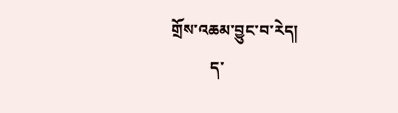གྲོས་འཆམ་བྱུང་བ་རེད།
          ད་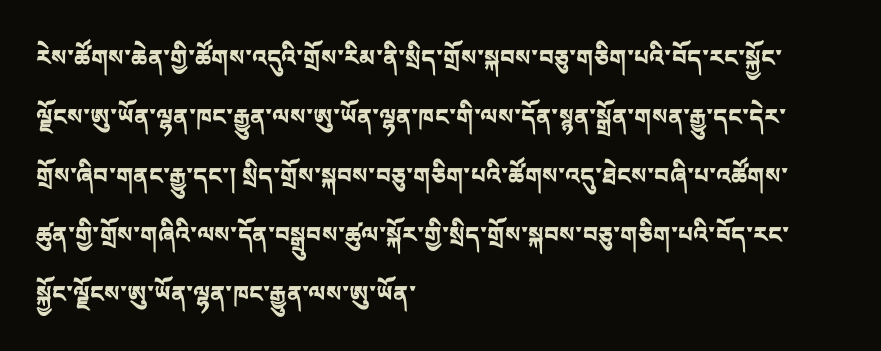རེས་ཚོགས་ཆེན་གྱི་ཚོགས་འདུའི་གྲོས་རིམ་ནི་སྲིད་གྲོས་སྐབས་བཅུ་གཅིག་པའི་བོད་རང་སྐྱོང་ལྗོངས་ཨུ་ཡོན་ལྷན་ཁང་རྒྱུན་ལས་ཨུ་ཡོན་ལྷན་ཁང་གི་ལས་དོན་སྙན་སྒྲོན་གསན་རྒྱུ་དང་དེར་གྲོས་ཞིབ་གནང་རྒྱུ་དང་། སྲིད་གྲོས་སྐབས་བཅུ་གཅིག་པའི་ཚོགས་འདུ་ཐེངས་བཞི་པ་འཚོགས་ཚུན་གྱི་གྲོས་གཞིའི་ལས་དོན་བསྒྲུབས་ཚུལ་སྐོར་གྱི་སྲིད་གྲོས་སྐབས་བཅུ་གཅིག་པའི་བོད་རང་སྐྱོང་ལྗོངས་ཨུ་ཡོན་ལྷན་ཁང་རྒྱུན་ལས་ཨུ་ཡོན་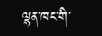ལྷན་ཁང་གི་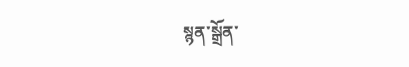སྙན་སྒྲོན་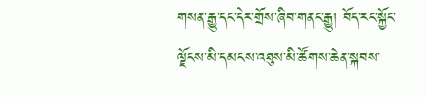གསན་རྒྱུ་དང་དེར་གྲོས་ཞིབ་གནང་རྒྱུ། བོད་རང་སྐྱོང་ལྗོངས་མི་དམངས་འཐུས་མི་ཚོགས་ཆེན་སྐབས་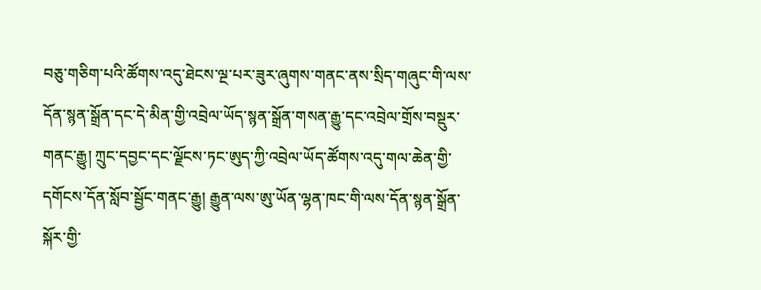བཅུ་གཅིག་པའི་ཚོགས་འདུ་ཐེངས་ལྔ་པར་ཟུར་ཞུགས་གནང་ནས་སྲིད་གཞུང་གི་ལས་དོན་སྙན་སྒྲོན་དང་དེ་མིན་གྱི་འབྲེལ་ཡོད་སྙན་སྒྲོན་གསན་རྒྱུ་དང་འབྲེལ་གྲོས་བསྡུར་གནང་རྒྱུ། ཀྲུང་དབྱང་དང་ལྗོངས་ཏང་ཨུད་ཀྱི་འབྲེལ་ཡོད་ཚོགས་འདུ་གལ་ཆེན་གྱི་དགོངས་དོན་སློབ་སྦྱོང་གནང་རྒྱུ། རྒྱུན་ལས་ཨུ་ཡོན་ལྷན་ཁང་གི་ལས་དོན་སྙན་སྒྲོན་སྐོར་གྱི་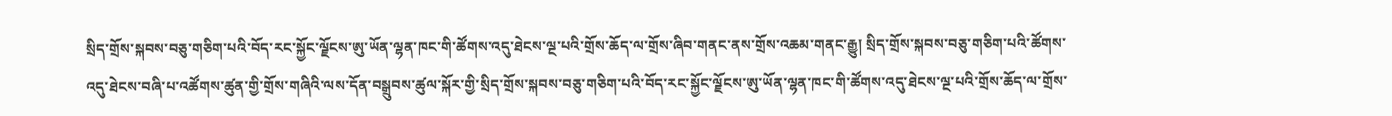སྲིད་གྲོས་སྐབས་བཅུ་གཅིག་པའི་བོད་རང་སྐྱོང་ལྗོངས་ཨུ་ཡོན་ལྷན་ཁང་གི་ཚོགས་འདུ་ཐེངས་ལྔ་པའི་གྲོས་ཆོད་ལ་གྲོས་ཞིབ་གནང་ནས་གྲོས་འཆམ་གནང་རྒྱུ། སྲིད་གྲོས་སྐབས་བཅུ་གཅིག་པའི་ཚོགས་འདུ་ཐེངས་བཞི་པ་འཚོགས་ཚུན་གྱི་གྲོས་གཞིའི་ལས་དོན་བསྒྲུབས་ཚུལ་སྐོར་གྱི་སྲིད་གྲོས་སྐབས་བཅུ་གཅིག་པའི་བོད་རང་སྐྱོང་ལྗོངས་ཨུ་ཡོན་ལྷན་ཁང་གི་ཚོགས་འདུ་ཐེངས་ལྔ་པའི་གྲོས་ཆོད་ལ་གྲོས་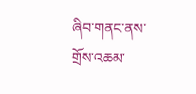ཞིབ་གནང་ནས་གྲོས་འཆམ་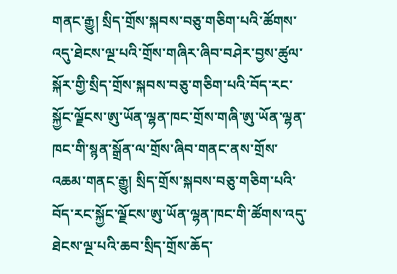གནང་རྒྱུ། སྲིད་གྲོས་སྐབས་བཅུ་གཅིག་པའི་ཚོགས་འདུ་ཐེངས་ལྔ་པའི་གྲོས་གཞིར་ཞིབ་བཤེར་བྱས་ཚུལ་སྐོར་གྱི་སྲིད་གྲོས་སྐབས་བཅུ་གཅིག་པའི་བོད་རང་སྐྱོང་ལྗོངས་ཨུ་ཡོན་ལྷན་ཁང་གྲོས་གཞི་ཨུ་ཡོན་ལྷན་ཁང་གི་སྙན་སྒྲོན་ལ་གྲོས་ཞིབ་གནང་ནས་གྲོས་འཆམ་གནང་རྒྱུ། སྲིད་གྲོས་སྐབས་བཅུ་གཅིག་པའི་བོད་རང་སྐྱོང་ལྗོངས་ཨུ་ཡོན་ལྷན་ཁང་གི་ཚོགས་འདུ་ཐེངས་ལྔ་པའི་ཆབ་སྲིད་གྲོས་ཆོད་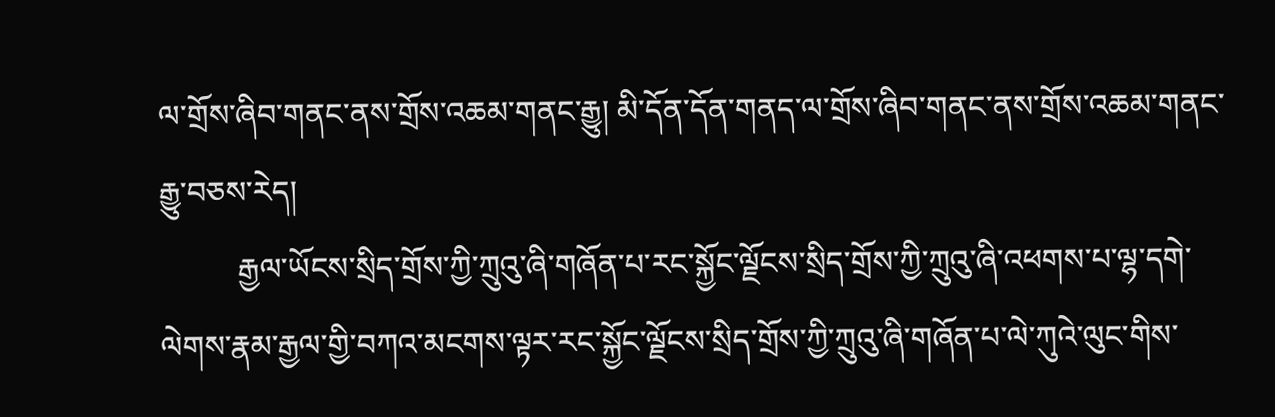ལ་གྲོས་ཞིབ་གནང་ནས་གྲོས་འཆམ་གནང་རྒྱུ། མི་དོན་དོན་གནད་ལ་གྲོས་ཞིབ་གནང་ནས་གྲོས་འཆམ་གནང་རྒྱུ་བཅས་རེད།
          རྒྱལ་ཡོངས་སྲིད་གྲོས་ཀྱི་ཀྲུའུ་ཞི་གཞོན་པ་རང་སྐྱོང་ལྗོངས་སྲིད་གྲོས་ཀྱི་ཀྲུའུ་ཞི་འཕགས་པ་ལྷ་དགེ་ལེགས་རྣམ་རྒྱལ་གྱི་བཀའ་མངགས་ལྟར་རང་སྐྱོང་ལྗོངས་སྲིད་གྲོས་ཀྱི་ཀྲུའུ་ཞི་གཞོན་པ་ལེ་ཀུའེ་ལུང་གིས་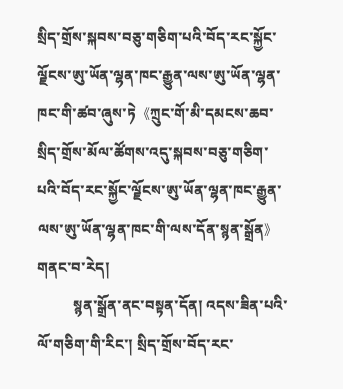སྲིད་གྲོས་སྐབས་བཅུ་གཅིག་པའི་བོད་རང་སྐྱོང་ལྗོངས་ཨུ་ཡོན་ལྷན་ཁང་རྒྱུན་ལས་ཨུ་ཡོན་ལྷན་ཁང་གི་ཚབ་ཞུས་ཏེ《ཀྲུང་གོ་མི་དམངས་ཆབ་སྲིད་གྲོས་མོལ་ཚོགས་འདུ་སྐབས་བཅུ་གཅིག་པའི་བོད་རང་སྐྱོང་ལྗོངས་ཨུ་ཡོན་ལྷན་ཁང་རྒྱུན་ལས་ཨུ་ཡོན་ལྷན་ཁང་གི་ལས་དོན་སྙན་སྒྲོན》གནང་བ་རེད།
          སྙན་སྒྲོན་ནང་བསྟན་དོན། འདས་ཟིན་པའི་ལོ་གཅིག་གི་རིང་། སྲིད་གྲོས་བོད་རང་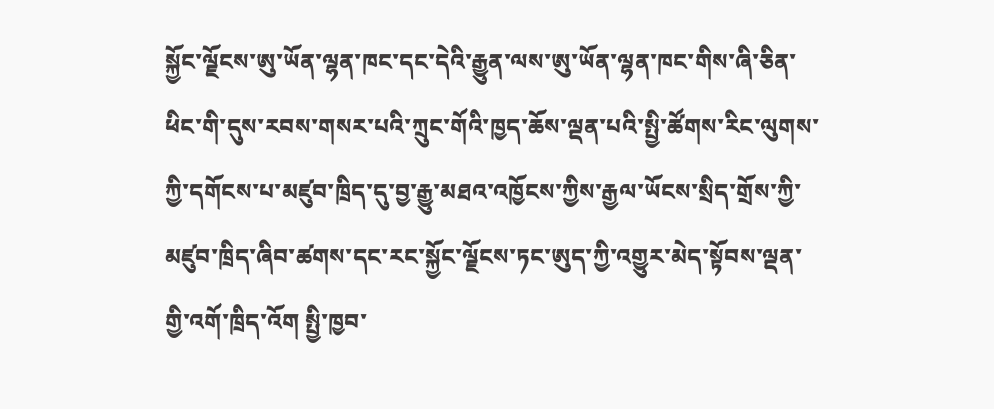སྐྱོང་ལྗོངས་ཨུ་ཡོན་ལྷན་ཁང་དང་དེའི་རྒྱུན་ལས་ཨུ་ཡོན་ལྷན་ཁང་གིས་ཞི་ཅིན་ཕིང་གི་དུས་རབས་གསར་པའི་ཀྲུང་གོའི་ཁྱད་ཆོས་ལྡན་པའི་སྤྱི་ཚོགས་རིང་ལུགས་ཀྱི་དགོངས་པ་མཛུབ་ཁྲིད་དུ་བྱ་རྒྱུ་མཐའ་འཁྱོངས་ཀྱིས་རྒྱལ་ཡོངས་སྲིད་གྲོས་ཀྱི་མཛུབ་ཁྲིད་ཞིབ་ཚགས་དང་རང་སྐྱོང་ལྗོངས་ཏང་ཨུད་ཀྱི་འགྱུར་མེད་སྟོབས་ལྡན་གྱི་འགོ་ཁྲིད་འོག སྤྱི་ཁྱབ་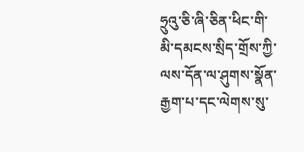ཧྲུའུ་ཅི་ཞི་ཅིན་ཕིང་གི་མི་དམངས་སྲིད་གྲོས་ཀྱི་ལས་དོན་ལ་ཤུགས་སྣོན་རྒྱག་པ་དང་ལེགས་སུ་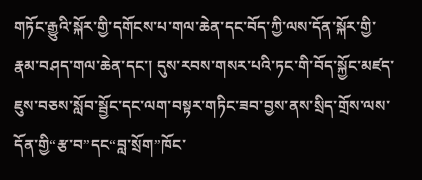གཏོང་རྒྱུའི་སྐོར་གྱི་དགོངས་པ་གལ་ཆེན་དང་བོད་ཀྱི་ལས་དོན་སྐོར་གྱི་རྣམ་བཤད་གལ་ཆེན་དང་། དུས་རབས་གསར་པའི་ཏང་གི་བོད་སྐྱོང་མཛད་ཇུས་བཅས་སློབ་སྦྱོང་དང་ལག་བསྟར་གཏིང་ཟབ་བྱས་ནས་སྲིད་གྲོས་ལས་དོན་གྱི“རྩ་བ”དང“བླ་སྲོག”ཁོང་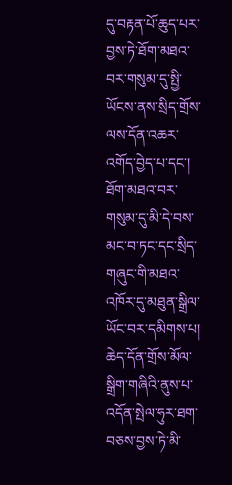དུ་བརྟན་པོ་ཆུད་པར་བྱས་ཏེ་ཐོག་མཐའ་བར་གསུམ་དུ་སྤྱི་ཡོངས་ནས་སྲིད་གྲོས་ལས་དོན་འཆར་འགོད་བྱེད་པ་དང་། ཐོག་མཐའ་བར་གསུམ་དུ་མི་དེ་བས་མང་བ་ཏང་དང་སྲིད་གཞུང་གི་མཐའ་འཁོར་དུ་མཐུན་སྒྲིལ་ཡོང་བར་དམིགས་པ། ཆེད་དོན་གྲོས་མོལ་སྒྲིག་གཞིའི་ནུས་པ་འདོན་སྤེལ་ཧུར་ཐག་བཅས་བྱས་ཏེ་མི་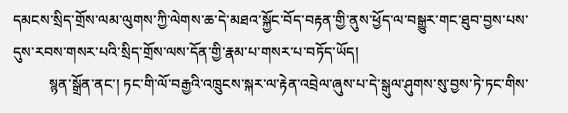དམངས་སྲིད་གྲོས་ལམ་ལུགས་ཀྱི་ལེགས་ཆ་དེ་མཐའ་སྐྱོང་བོད་བརྟན་གྱི་ནུས་ཕྱོད་ལ་བསྒྱུར་གང་ཐུབ་བྱས་པས་དུས་རབས་གསར་པའི་སྲིད་གྲོས་ལས་དོན་གྱི་རྣམ་པ་གསར་པ་བཏོད་ཡོད།
          སྙན་སྒྲོན་ནང་། ཏང་གི་ལོ་བརྒྱའི་འཁྲུངས་སྐར་ལ་རྟེན་འབྲེལ་ཞུས་པ་དེ་སྒུལ་ཤུགས་སུ་བྱས་ཏེ་ཏང་གིས་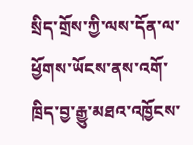སྲིད་གྲོས་ཀྱི་ལས་དོན་ལ་ཕྱོགས་ཡོངས་ནས་འགོ་ཁྲིད་བྱ་རྒྱུ་མཐའ་འཁྱོངས་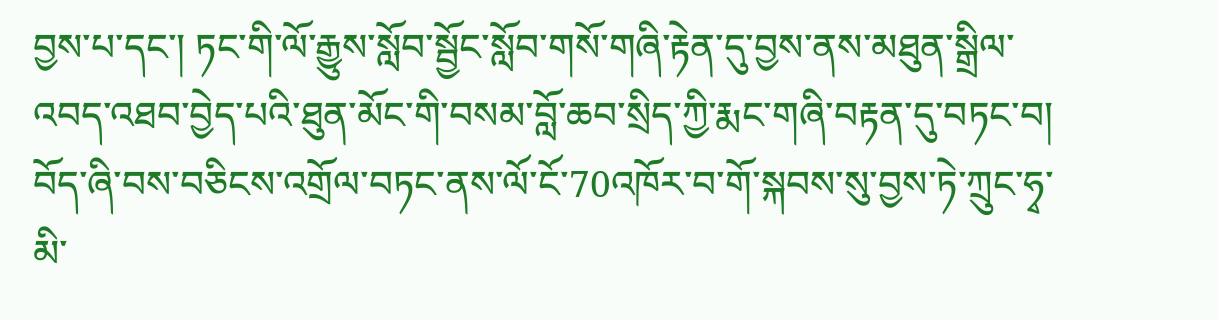བྱས་པ་དང་། ཏང་གི་ལོ་རྒྱུས་སློབ་སྦྱོང་སློབ་གསོ་གཞི་རྟེན་དུ་བྱས་ནས་མཐུན་སྒྲིལ་འབད་འཐབ་བྱེད་པའི་ཐུན་མོང་གི་བསམ་བློ་ཆབ་སྲིད་ཀྱི་རྨང་གཞི་བརྟན་དུ་བཏང་བ། བོད་ཞི་བས་བཅིངས་འགྲོལ་བཏང་ནས་ལོ་ངོ་70འཁོར་བ་གོ་སྐབས་སུ་བྱས་ཏེ་ཀྲུང་ཧྭ་མི་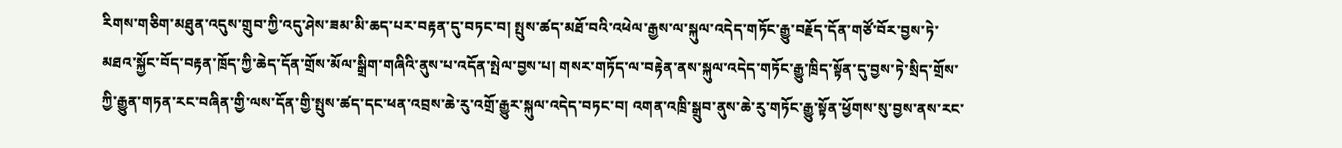རིགས་གཅིག་མཐུན་འདུས་གྲུབ་ཀྱི་འདུ་ཤེས་ཟམ་མི་ཆད་པར་བརྟན་དུ་བཏང་བ། སྤུས་ཚད་མཐོ་བའི་འཕེལ་རྒྱས་ལ་སྐུལ་འདེད་གཏོང་རྒྱུ་བརྗོད་དོན་གཙོ་བོར་བྱས་ཏེ་མཐའ་སྐྱོང་བོད་བརྟན་ཁྲོད་ཀྱི་ཆེད་དོན་གྲོས་མོལ་སྒྲིག་གཞིའི་ནུས་པ་འདོན་སྤེལ་བྱས་པ། གསར་གཏོད་ལ་བརྟེན་ནས་སྐུལ་འདེད་གཏོང་རྒྱུ་ཁྲིད་སྟོན་དུ་བྱས་ཏེ་སྲིད་གྲོས་ཀྱི་རྒྱུན་གཏན་རང་བཞིན་གྱི་ལས་དོན་གྱི་སྤུས་ཚད་དང་ཕན་འབྲས་ཆེ་རུ་འགྲོ་རྒྱུར་སྐུལ་འདེད་བཏང་བ། འགན་འཁྲི་སྒྲུབ་ནུས་ཆེ་རུ་གཏོང་རྒྱུ་སྟོན་ཕྱོགས་སུ་བྱས་ནས་རང་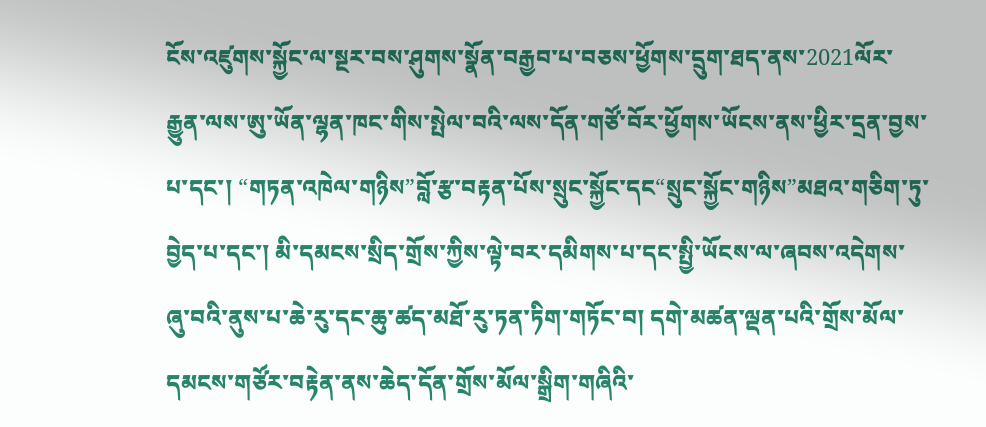ངོས་འཛུགས་སྐྱོང་ལ་སྔར་བས་ཤུགས་སྣོན་བརྒྱབ་པ་བཅས་ཕྱོགས་དྲུག་ཐད་ནས་2021ལོར་རྒྱུན་ལས་ཨུ་ཡོན་ལྷན་ཁང་གིས་སྤེལ་བའི་ལས་དོན་གཙོ་བོར་ཕྱོགས་ཡོངས་ནས་ཕྱིར་དྲན་བྱས་པ་དང་། “གཏན་འཁེལ་གཉིས”བློ་རྩ་བརྟན་པོས་སྲུང་སྐྱོང་དང“སྲུང་སྐྱོང་གཉིས”མཐའ་གཅིག་ཏུ་བྱེད་པ་དང་། མི་དམངས་སྲིད་གྲོས་ཀྱིས་ལྟེ་བར་དམིགས་པ་དང་སྤྱི་ཡོངས་ལ་ཞབས་འདེགས་ཞུ་བའི་ནུས་པ་ཆེ་རུ་དང་ཆུ་ཚད་མཐོ་རུ་ཏན་ཏིག་གཏོང་བ། དགེ་མཚན་ལྡན་པའི་གྲོས་མོལ་དམངས་གཙོར་བརྟེན་ནས་ཆེད་དོན་གྲོས་མོལ་སྒྲིག་གཞིའི་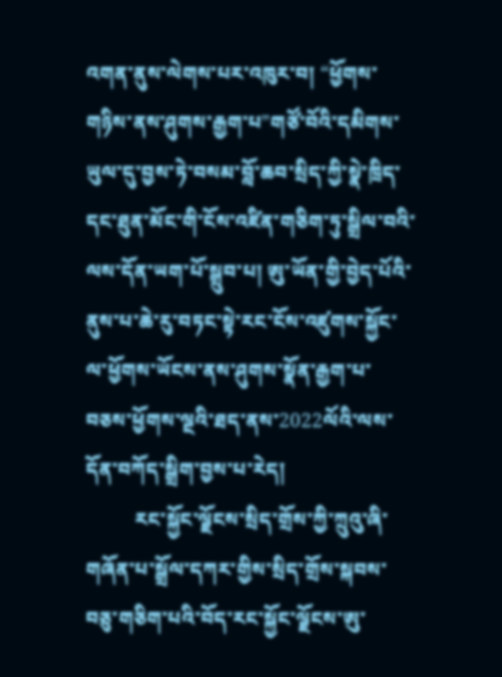འགན་ནུས་ལེགས་པར་འཁུར་བ། “ཕྱོགས་གཉིས་ནས་ཤུགས་རྒྱག་པ”གཙོ་བོའི་དམིགས་ཡུལ་དུ་བྱས་ཏེ་བསམ་བློ་ཆབ་སྲིད་ཀྱི་སྣེ་ཁྲིད་དང་ཐུན་མོང་གི་ངོས་འཛིན་གཅིག་ཏུ་སྒྲིལ་བའི་ལས་དོན་ཡག་པོ་སྒྲུབ་པ། ཨུ་ཡོན་གྱི་བྱེད་པོའི་ནུས་པ་ཆེ་རུ་བཏང་སྟེ་རང་ངོས་འཛུགས་སྐྱོང་ལ་ཕྱོགས་ཡོངས་ནས་ཤུགས་སྣོན་རྒྱག་པ་བཅས་ཕྱོགས་ལྔའི་ཐད་ནས་2022ལོའི་ལས་དོན་བཀོད་སྒྲིག་བྱས་པ་རེད།
          རང་སྐྱོང་ལྗོངས་སྲིད་གྲོས་ཀྱི་ཀྲུའུ་ཞི་གཞོན་པ་སྒྲོལ་དཀར་གྱིས་སྲིད་གྲོས་སྐབས་བཅུ་གཅིག་པའི་བོད་རང་སྐྱོང་ལྗོངས་ཨུ་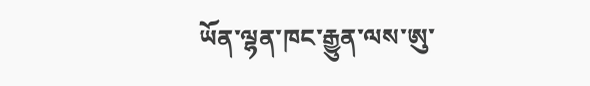ཡོན་ལྷན་ཁང་རྒྱུན་ལས་ཨུ་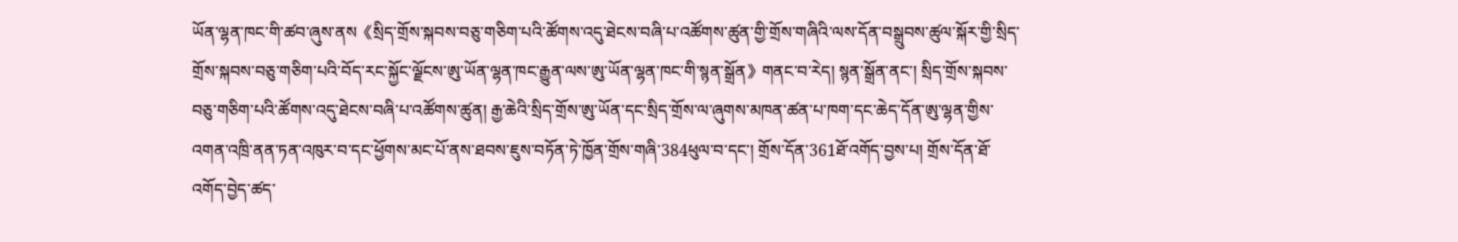ཡོན་ལྷན་ཁང་གི་ཚབ་ཞུས་ནས《སྲིད་གྲོས་སྐབས་བཅུ་གཅིག་པའི་ཚོགས་འདུ་ཐེངས་བཞི་པ་འཚོགས་ཚུན་གྱི་གྲོས་གཞིའི་ལས་དོན་བསྒྲུབས་ཚུལ་སྐོར་གྱི་སྲིད་གྲོས་སྐབས་བཅུ་གཅིག་པའི་བོད་རང་སྐྱོང་ལྗོངས་ཨུ་ཡོན་ལྷན་ཁང་རྒྱུན་ལས་ཨུ་ཡོན་ལྷན་ཁང་གི་སྙན་སྒྲོན》གནང་བ་རེད། སྙན་སྒྲོན་ནང་། སྲིད་གྲོས་སྐབས་བཅུ་གཅིག་པའི་ཚོགས་འདུ་ཐེངས་བཞི་པ་འཚོགས་ཚུན། རྒྱ་ཆེའི་སྲིད་གྲོས་ཨུ་ཡོན་དང་སྲིད་གྲོས་ལ་ཞུགས་མཁན་ཚན་པ་ཁག་དང་ཆེད་དོན་ཨུ་ལྷན་གྱིས་འགན་འཁྲི་ནན་ཏན་འཁུར་བ་དང་ཕྱོགས་མང་པོ་ནས་ཐབས་ཇུས་བཏོན་ཏེ་ཁྱོན་གྲོས་གཞི་384ཕུལ་བ་དང་། གྲོས་དོན་361ཐོ་འགོད་བྱས་པ། གྲོས་དོན་ཐོ་འགོད་བྱེད་ཚད་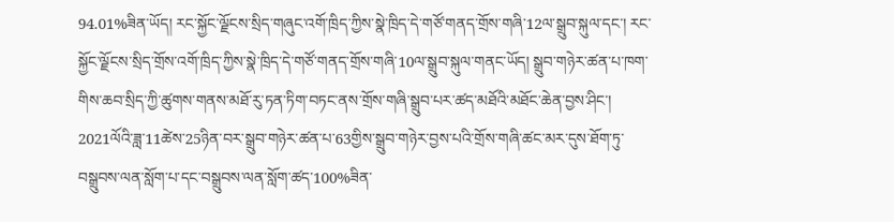94.01%ཟིན་ཡོད། རང་སྐྱོང་ལྗོངས་སྲིད་གཞུང་འགོ་ཁྲིད་ཀྱིས་སྣེ་ཁྲིད་དེ་གཙོ་གནད་གྲོས་གཞི་12ལ་སྒྲུབ་སྐུལ་དང་། རང་སྐྱོང་ལྗོངས་སྲིད་གྲོས་འགོ་ཁྲིད་ཀྱིས་སྣེ་ཁྲིད་དེ་གཙོ་གནད་གྲོས་གཞི་10ལ་སྒྲུབ་སྐུལ་གནང་ཡོད། སྒྲུབ་གཉེར་ཚན་པ་ཁག་གིས་ཆབ་སྲིད་ཀྱི་ཚུགས་གནས་མཐོ་རུ་ཏན་ཏིག་བཏང་ནས་གྲོས་གཞི་སྒྲུབ་པར་ཚད་མཐོའི་མཐོང་ཆེན་བྱས་ཤིང་། 2021ལོའི་ཟླ་11ཚེས་25ཉིན་བར་སྒྲུབ་གཉེར་ཚན་པ་63གྱིས་སྒྲུབ་གཉེར་བྱས་པའི་གྲོས་གཞི་ཚང་མར་དུས་ཐོག་ཏུ་བསྒྲུབས་ལན་སློག་པ་དང་བསྒྲུབས་ལན་སློག་ཚད་100%ཟིན་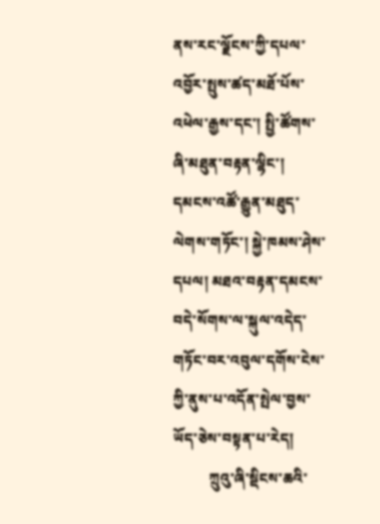ནས་རང་ལྗོངས་ཀྱི་དཔལ་འབྱོར་སྤུས་ཚད་མཐོ་པོས་འཕེལ་རྒྱས་དང་། སྤྱི་ཚོགས་ཞི་མཐུན་བརྟན་ལྷིང་། དམངས་འཚོ་རྒྱུན་མཐུད་ལེགས་གཏོང་། སྐྱེ་ཁམས་ཤེས་དཔལ། མཐའ་བརྟན་དམངས་བདེ་སོགས་ལ་སྐུལ་འདེད་གཏོང་བར་འབུལ་དགོས་ངེས་ཀྱི་ནུས་པ་འདོན་སྤེལ་བྱས་ཡོད་ཅེས་བསྟན་པ་རེད།
          ཀྲུའུ་ཞི་སྡིངས་ཆའི་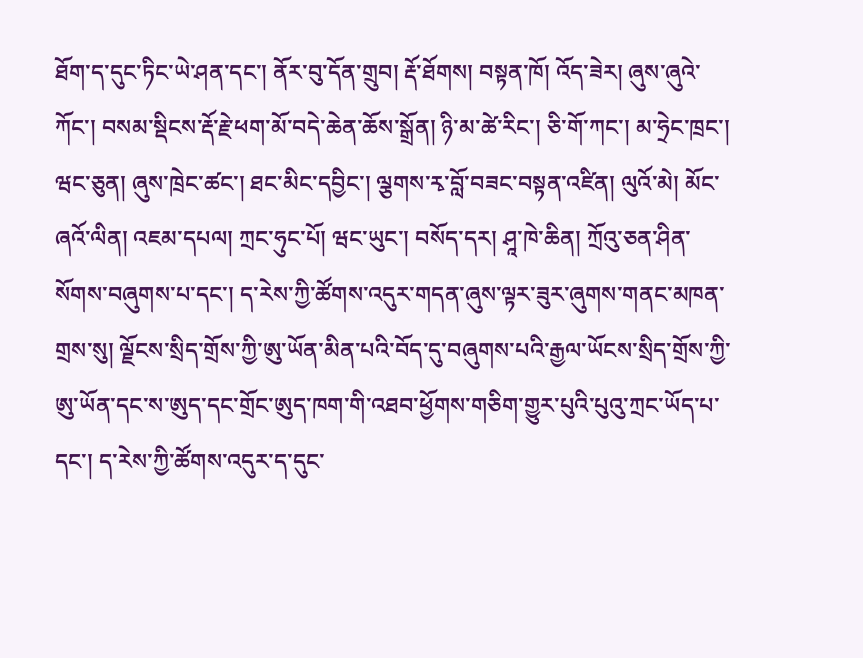ཐོག་ད་དུང་ཏིང་ཡེ་ཤན་དང་། ནོར་བུ་དོན་གྲུབ། རྡོ་ཐོགས། བསྟན་ཁོ། འོད་ཟེར། ཞུས་ཞུའེ་ཀོང་། བསམ་སྡིངས་རྡོ་རྗེ་ཕག་མོ་བདེ་ཆེན་ཆོས་སྒྲོན། ཉི་མ་ཚེ་རིང་། ཅི་གོ་ཀང་། མ་ཧྲེང་ཁྲང་། ཝང་ཅུན། ཞུས་ཁྲེང་ཚང་། ཐང་མིང་དབྱིང་། ལྕགས་རྭ་བློ་བཟང་བསྟན་འཛིན། ལུའོ་མེ། མོང་ཞའོ་ལིན། འཇམ་དཔལ། ཀྲང་ཧུང་པོ། ཝང་ཡུང་། བསོད་དར། ཤཱ་ཁེ་ཆིན། ཀྲོའུ་ཅན་ཤིན་སོགས་བཞུགས་པ་དང་། ད་རེས་ཀྱི་ཚོགས་འདུར་གདན་ཞུས་ལྟར་ཟུར་ཞུགས་གནང་མཁན་གྲས་སུ། ལྗོངས་སྲིད་གྲོས་ཀྱི་ཨུ་ཡོན་མིན་པའི་བོད་དུ་བཞུགས་པའི་རྒྱལ་ཡོངས་སྲིད་གྲོས་ཀྱི་ཨུ་ཡོན་དང་ས་ཨུད་དང་གྲོང་ཨུད་ཁག་གི་འཐབ་ཕྱོགས་གཅིག་གྱུར་པུའི་པུའུ་ཀྲང་ཡོད་པ་དང་། ད་རེས་ཀྱི་ཚོགས་འདུར་ད་དུང་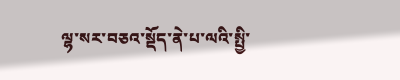ལྷ་སར་བཅའ་སྡོད་ནེ་པ་ལའི་སྤྱི་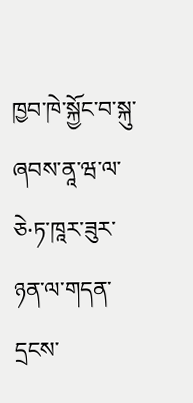ཁྱབ་ཁེ་སྐྱོང་བ་སྐུ་ཞབས་ནཱ་ཝ་ལ་ཅེ·ཏ་ཁཱར་ཟུར་ཉན་ལ་གདན་དྲངས་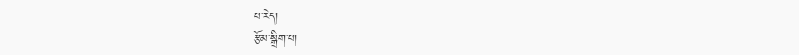པ་རེད།
རྩོམ་སྒྲིག་པ།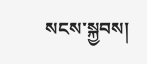སངས་སྐྱབས།